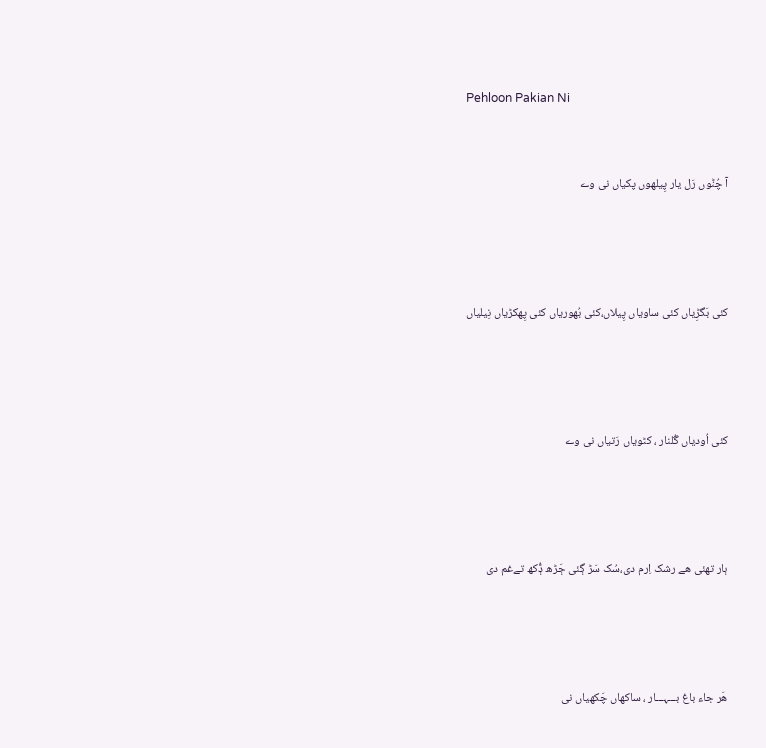Pehloon Pakian Ni



آ چُݨوں رَل یار پِیلھوں پکیاں نی وے





کئی بَگڑِیاں کئی ساویاں پِیلاں،کئی بُھوریاں کئی پِھکڑیاں نِیلیاں





کئی اُودیاں گُلنار ، کٹویاں رَتیاں نی وے





ٻار تھئی ھے رشک اِرم دی،سُک سَڑ ڳئی ڄَڑھ ݙُکھ تےغم دی





ھَر جاء باغ بـــہـــار ، ساکھاں چَکھیاں نی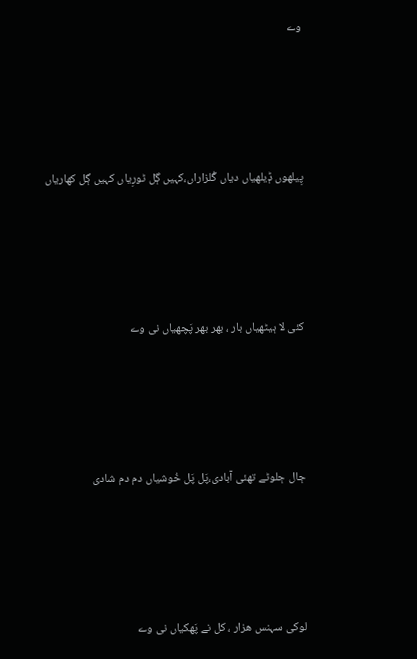وے





پِیلھوں ݙیلھیاں دیاں گُلزاراں،کہیں ڳل ٹورِیاں کہیں ڳل کھاریاں





کئی لا ٻیٹھیاں بار ، بھر بھر پَچھیاں نی وے





ڄال ڄلوٹے تھئی آبادی،پَل پَل خُوشیاں دم دم شادی





لوکی سہنس ھزار ، کل نے پَھکیاں نی وے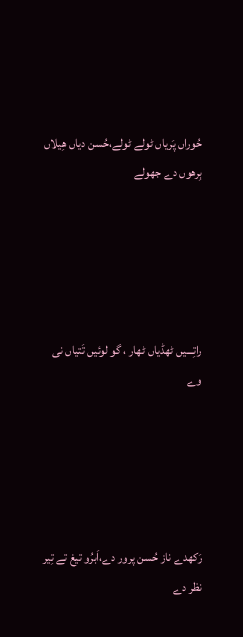حُوراں پَریاں ٹولے ٹولے،حُسن دیاں ھِیلاں بِرھوں دے جھولے





راتِـــیں ٹھڈیاں ٹھار ، گو لوئیں تَتیاں نی وے





رَکھدے ناز حُسن پرور دے،اَبرُو تیغ تے تِیر نظر دے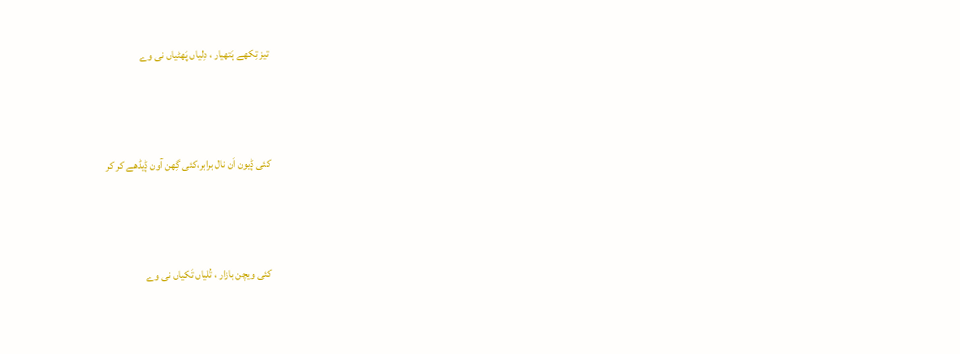تیز تِکھے ہَتھیار ، دِلیاں پَھٹیاں نی وے





کئی ݙیون اَن نال برابر،کئی گِھن آون ݙیڈھے کر کر





کئی ویچن بازار ، تُلیاں تَکیاں نی وے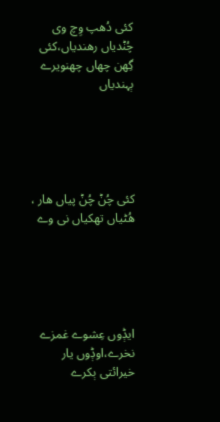کئی دُھپ وِچ وی چُݨدیاں رھندیاں،کئی گِھن چھاں چھنویرے ٻہندیاں





کئی چُݨ چُݨ پیاں ھار ، ھُٹیاں تھکیاں نی وے





ایݙوں عِشوے غمزے نخرے،اوݙوں یار خیرائتی ٻکرے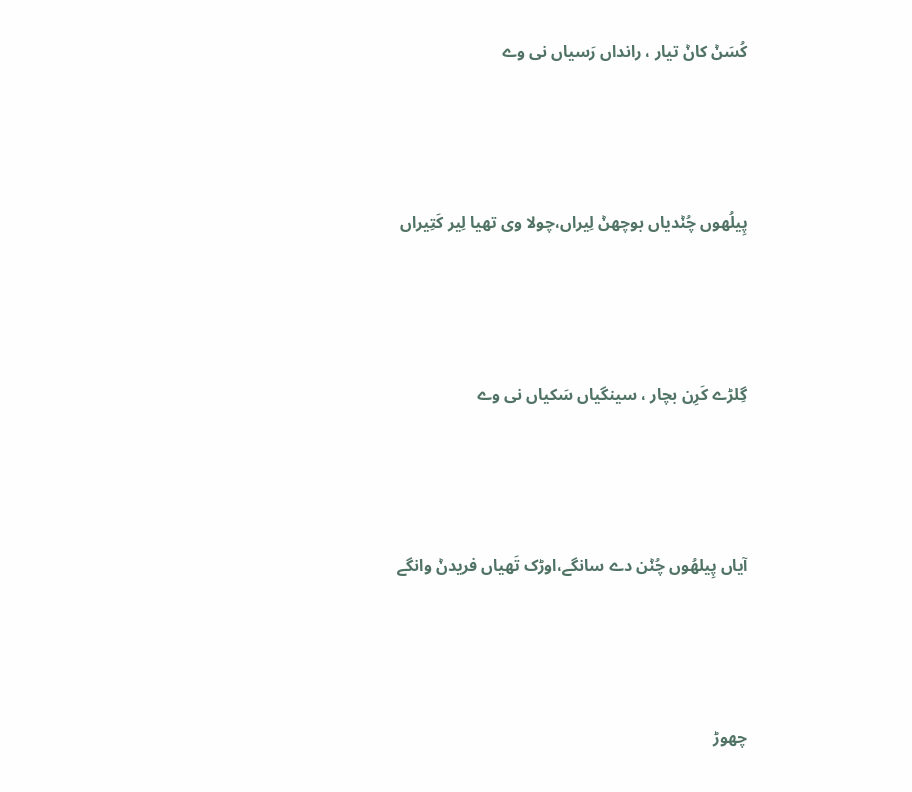کُسَݨ کاݨ تیار ، رانداں رَسیاں نی وے





پِیلُھوں چُݨدیاں بوچھݨ لِیراں،چولا وی تھیا لِیر کَتِیراں





گِلڑے کَرِن بچار ، سینگیاں سَکیاں نی وے





آیاں پِیلھُوں چُݨن دے سانگے،اوڑک تَھیاں فریدݨ وانگے





چھوڑ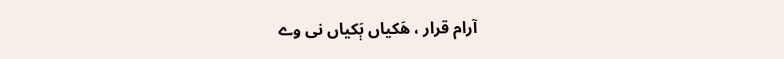آرام قرار ، ھَکیاں ٻَکیاں نی وے